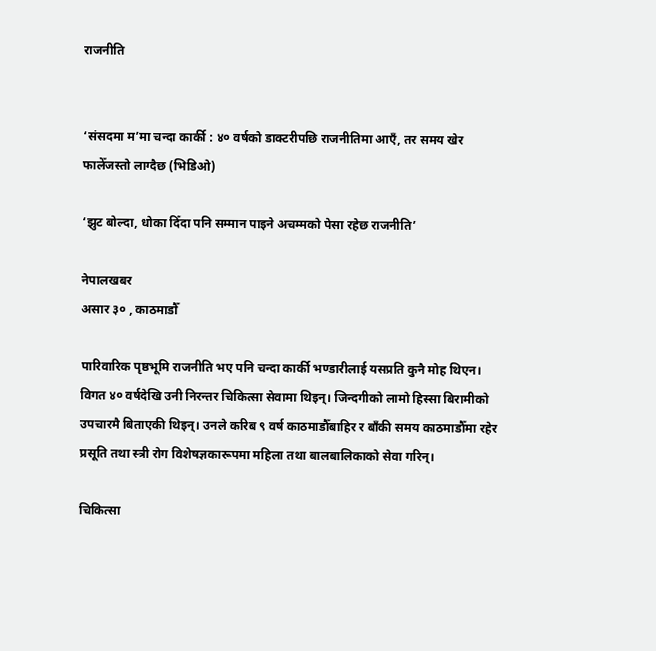राजनीति


‘संसदमा म’मा चन्दा कार्की : ४० वर्षको डाक्टरीपछि राजनीतिमा आएँ, तर समय खेर फालेँजस्तो लाग्दैछ (भिडिओ)

‘झुट बोल्दा, धोका दिँदा पनि सम्मान पाइने अचम्मको पेसा रहेछ राजनीति’

नेपालखबर
असार ३० , काठमाडौँ

पारिवारिक पृष्ठभूमि राजनीति भए पनि चन्दा कार्की भण्डारीलाई यसप्रति कुनै मोह थिएन। विगत ४० वर्षदेखि उनी निरन्तर चिकित्सा सेवामा थिइन्। जिन्दगीको लामो हिस्सा बिरामीको उपचारमै बिताएकी थिइन्। उनले करिब ९ वर्ष काठमाडौँबाहिर र बाँकी समय काठमाडौँमा रहेर प्रसूति तथा स्त्री रोग विशेषज्ञकारूपमा महिला तथा बालबालिकाको सेवा गरिन्।

चिकित्सा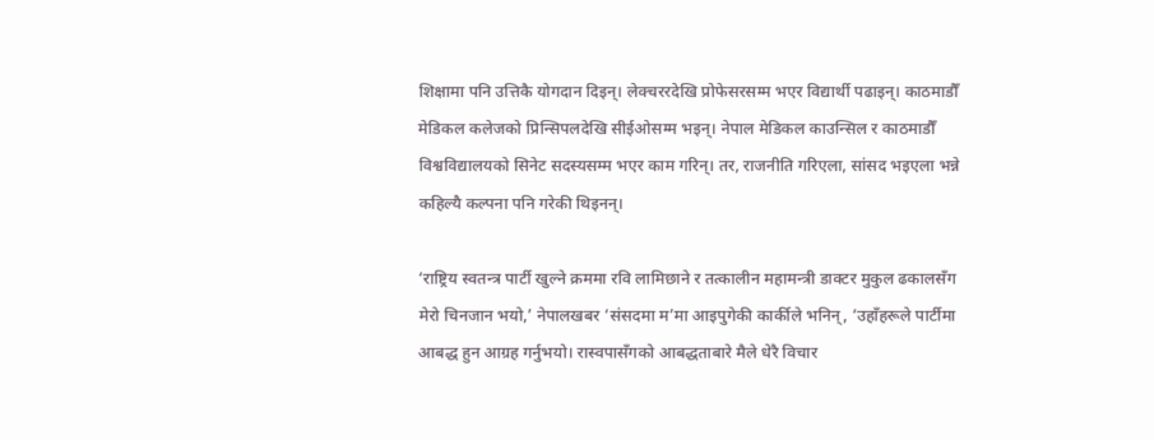शिक्षामा पनि उत्तिकै योगदान दिइन्। लेक्चररदेखि प्रोफेसरसम्म भएर विद्यार्थी पढाइन्। काठमाडौँ मेडिकल कलेजको प्रिन्सिपलदेखि सीईओसम्म भइन्। नेपाल मेडिकल काउन्सिल र काठमाडौँ विश्वविद्यालयको सिनेट सदस्यसम्म भएर काम गरिन्। तर, राजनीति गरिएला, सांसद भइएला भन्ने कहिल्यै कल्पना पनि गरेकी थिइनन्।

‘राष्ट्रिय स्वतन्त्र पार्टी खुल्ने क्रममा रवि लामिछाने र तत्कालीन महामन्त्री डाक्टर मुकुल ढकालसँग मेरो चिनजान भयो,’ नेपालखबर ‘संसदमा म’मा आइपुगेकी कार्कीले भनिन्, ‘उहाँहरूले पार्टीमा आबद्ध हुन आग्रह गर्नुभयो। रास्वपासँगको आबद्धताबारे मैले धेरै विचार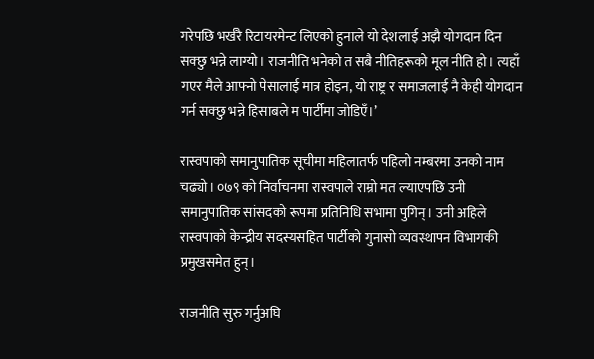गरेपछि भर्खरै रिटायरमेन्ट लिएको हुनाले यो देशलाई अझै योगदान दिन सक्छु भन्ने लाग्यो। राजनीति भनेको त सबै नीतिहरूको मूल नीति हो। त्यहाँ गएर मैले आफ्नो पेसालाई मात्र होइन, यो राष्ट्र र समाजलाई नै केही योगदान गर्न सक्छु भन्ने हिसाबले म पार्टीमा जोडिएँ।’

रास्वपाको समानुपातिक सूचीमा महिलातर्फ पहिलो नम्बरमा उनको नाम चढ्यो। ०७९ को निर्वाचनमा रास्वपाले राम्रो मत ल्याएपछि उनी समानुपातिक सांसदको रूपमा प्रतिनिधि सभामा पुगिन्। उनी अहिले रास्वपाको केन्द्रीय सदस्यसहित पार्टीको गुनासो व्यवस्थापन विभागकी प्रमुखसमेत हुन्।

राजनीति सुरु गर्नुअघि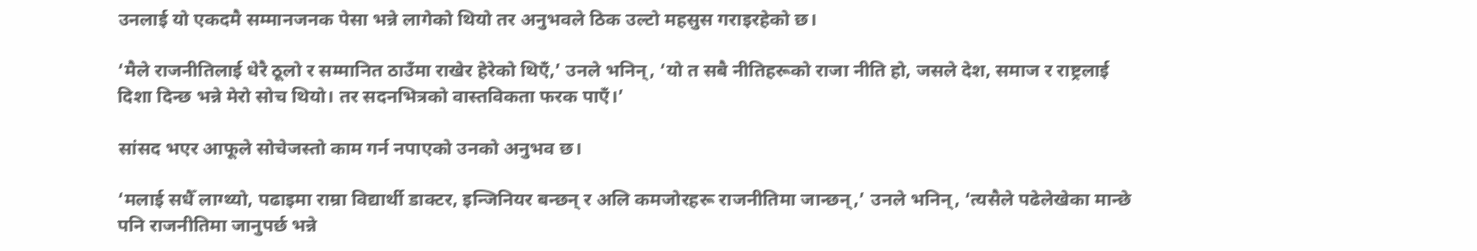उनलाई यो एकदमै सम्मानजनक पेसा भन्ने लागेको थियो तर अनुभवले ठिक उल्टो महसुस गराइरहेको छ।

‘मैले राजनीतिलाई धेरै ठूलो र सम्मानित ठाउँमा राखेर हेरेको थिएँ,’ उनले भनिन्, ‘यो त सबै नीतिहरूको राजा नीति हो, जसले देश, समाज र राष्ट्रलाई दिशा दिन्छ भन्ने मेरो सोच थियो। तर सदनभित्रको वास्तविकता फरक पाएँ।’

सांसद भएर आफूले सोचेजस्तो काम गर्न नपाएको उनको अनुभव छ।

‘मलाई सधैँ लाग्थ्यो, पढाइमा राम्रा विद्यार्थी डाक्टर, इन्जिनियर बन्छन् र अलि कमजोरहरू राजनीतिमा जान्छन्,’ उनले भनिन्, ‘त्यसैले पढेलेखेका मान्छे पनि राजनीतिमा जानुपर्छ भन्ने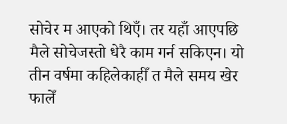सोचेर म आएको थिएँ। तर यहाँ आएपछि मैले सोचेजस्तो धेरै काम गर्न सकिएन। यो तीन वर्षमा कहिलेकाहीँ त मैले समय खेर फालेँ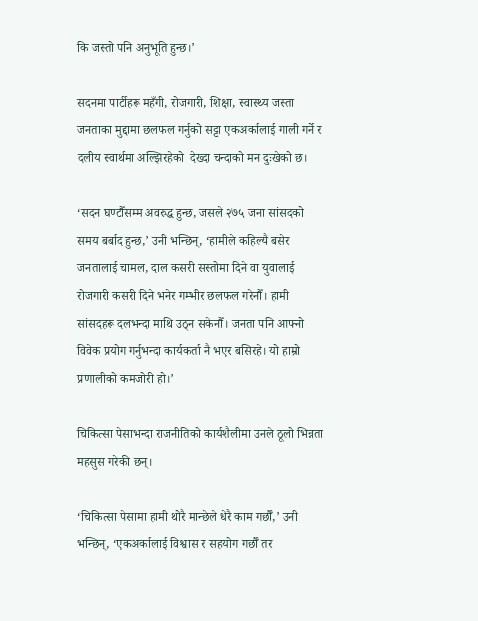कि जस्तो पनि अनुभूति हुन्छ।’

सदनमा पार्टीहरू महँगी, रोजगारी, शिक्षा, स्वास्थ्य जस्ता जनताका मुद्दामा छलफल गर्नुको सट्टा एकअर्कालाई गाली गर्ने र दलीय स्वार्थमा अल्झिरहेको  देख्दा चन्दाको मन दुःखेको छ।

‘सदन घण्टौँसम्म अवरुद्ध हुन्छ, जसले २७५ जना सांसदको समय बर्बाद हुन्छ,’ उनी भन्छिन्, ‘हामीले कहिल्यै बसेर जनतालाई चामल, दाल कसरी सस्तोमा दिने वा युवालाई रोजगारी कसरी दिने भनेर गम्भीर छलफल गरेनौँ। हामी सांसदहरू दलभन्दा माथि उठ्न सकेनौँ। जनता पनि आफ्नो विवेक प्रयोग गर्नुभन्दा कार्यकर्ता नै भएर बसिरहे। यो हाम्रो प्रणालीको कमजोरी हो।’

चिकित्सा पेसाभन्दा राजनीतिको कार्यशैलीमा उनले ठूलो भिन्नता महसुस गरेकी छन्।

‘चिकित्सा पेसामा हामी थोरै मान्छेले धेरै काम गर्छौँ,’ उनी भन्छिन्, ‘एकअर्कालाई विश्वास र सहयोग गर्छौँ तर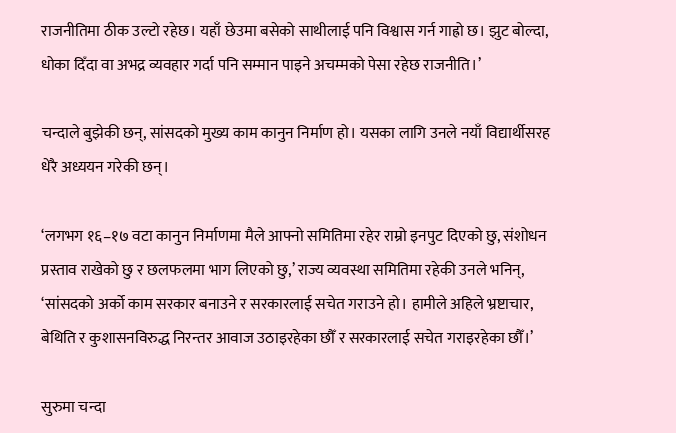राजनीतिमा ठीक उल्टो रहेछ। यहाँ छेउमा बसेको साथीलाई पनि विश्वास गर्न गाह्रो छ। झुट बोल्दा, धोका दिँदा वा अभद्र व्यवहार गर्दा पनि सम्मान पाइने अचम्मको पेसा रहेछ राजनीति।’

चन्दाले बुझेकी छन्, सांसदको मुख्य काम कानुन निर्माण हो। यसका लागि उनले नयाँ विद्यार्थीसरह धेरै अध्ययन गरेकी छन्।

‘लगभग १६–१७ वटा कानुन निर्माणमा मैले आफ्नो समितिमा रहेर राम्रो इनपुट दिएको छु, संशोधन प्रस्ताव राखेको छु र छलफलमा भाग लिएको छु,’ राज्य व्यवस्था समितिमा रहेकी उनले भनिन्, ‘सांसदको अर्को काम सरकार बनाउने र सरकारलाई सचेत गराउने हो। हामीले अहिले भ्रष्टाचार, बेथिति र कुशासनविरुद्ध निरन्तर आवाज उठाइरहेका छौँ र सरकारलाई सचेत गराइरहेका छौँ।’

सुरुमा चन्दा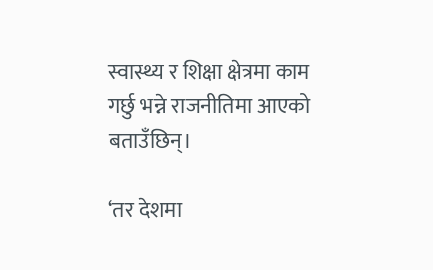स्वास्थ्य र शिक्षा क्षेत्रमा काम गर्छु भन्ने राजनीतिमा आएको बताउँछिन्।

‘तर देशमा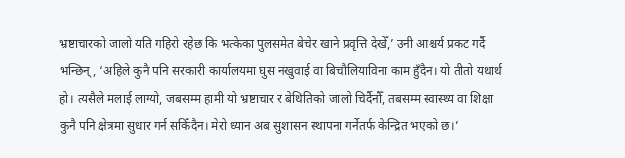भ्रष्टाचारको जालो यति गहिरो रहेछ कि भत्केका पुलसमेत बेचेर खाने प्रवृत्ति देखेँ,’ उनी आश्चर्य प्रकट गर्दै भन्छिन्, ‘अहिले कुनै पनि सरकारी कार्यालयमा घुस नखुवाई वा बिचौलियाविना काम हुँदैन। यो तीतो यथार्थ हो। त्यसैले मलाई लाग्यो, जबसम्म हामी यो भ्रष्टाचार र बेथितिको जालो चिर्दैनौँ, तबसम्म स्वास्थ्य वा शिक्षा कुनै पनि क्षेत्रमा सुधार गर्न सकिँदैन। मेरो ध्यान अब सुशासन स्थापना गर्नेतर्फ केन्द्रित भएको छ।’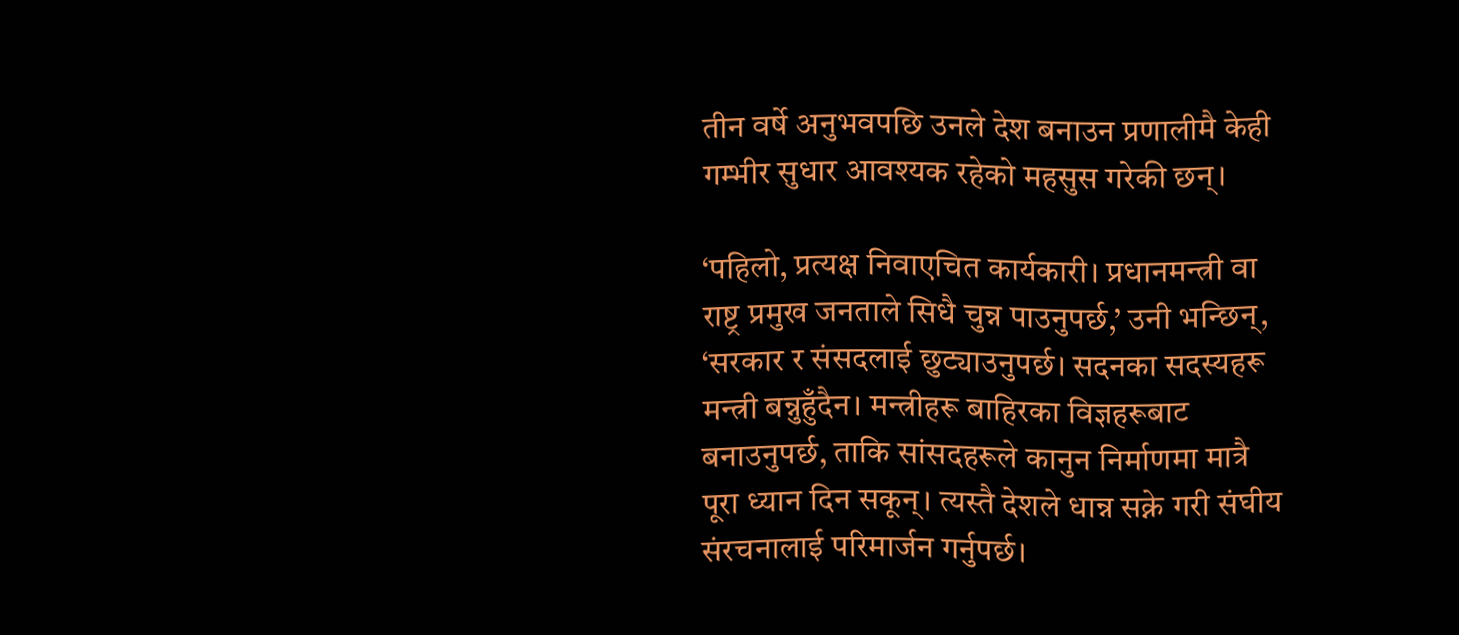तीन वर्षे अनुभवपछि उनले देश बनाउन प्रणालीमै केही गम्भीर सुधार आवश्यक रहेको महसुस गरेकी छन्।

‘पहिलो, प्रत्यक्ष निवाएचित कार्यकारी। प्रधानमन्त्री वा राष्ट्र प्रमुख जनताले सिधै चुन्न पाउनुपर्छ,’ उनी भन्छिन्, ‘सरकार र संसदलाई छुट्याउनुपर्छ। सदनका सदस्यहरू मन्त्री बन्नुहुँदैन। मन्त्रीहरू बाहिरका विज्ञहरूबाट बनाउनुपर्छ, ताकि सांसदहरूले कानुन निर्माणमा मात्रै पूरा ध्यान दिन सकून्। त्यस्तै देशले धान्न सक्ने गरी संघीय संरचनालाई परिमार्जन गर्नुपर्छ।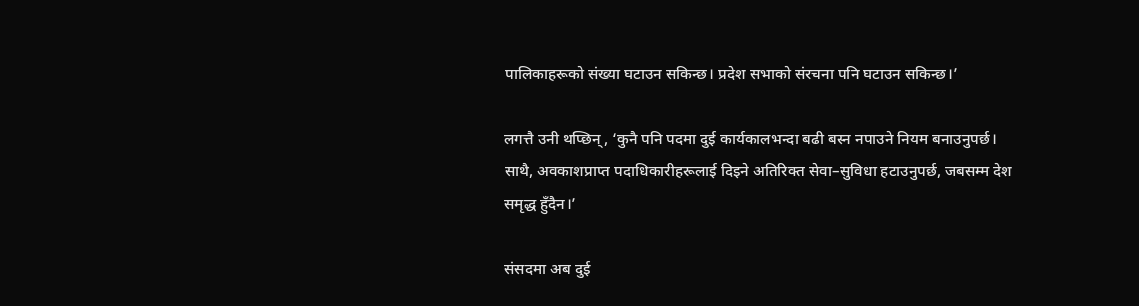पालिकाहरूको संख्या घटाउन सकिन्छ। प्रदेश सभाको संरचना पनि घटाउन सकिन्छ।’

लगत्तै उनी थप्छिन्, ‘कुनै पनि पदमा दुई कार्यकालभन्दा बढी बस्न नपाउने नियम बनाउनुपर्छ। साथै, अवकाशप्राप्त पदाधिकारीहरूलाई दिइने अतिरिक्त सेवा–सुविधा हटाउनुपर्छ, जबसम्म देश समृद्ध हुँदैन।’

संसदमा अब दुई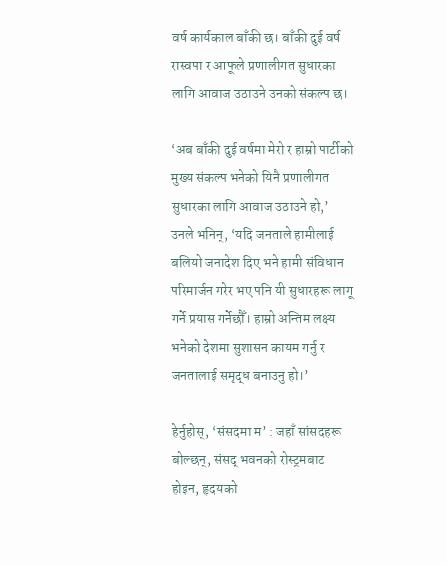वर्ष कार्यकाल बाँकी छ। बाँकी दुई वर्ष रास्वपा र आफूले प्रणालीगत सुधारका लागि आवाज उठाउने उनको संकल्प छ।

‘अब बाँकी दुई वर्षमा मेरो र हाम्रो पार्टीको मुख्य संकल्प भनेको यिनै प्रणालीगत सुधारका लागि आवाज उठाउने हो,’ उनले भनिन्, ‘यदि जनताले हामीलाई बलियो जनादेश दिए भने हामी संविधान परिमार्जन गरेर भए पनि यी सुधारहरू लागू गर्ने प्रयास गर्नेछौँ। हाम्रो अन्तिम लक्ष्य भनेको देशमा सुशासन कायम गर्नु र जनतालाई समृद्ध बनाउनु हो।’

हेर्नुहोस्, ‘संसदमा म’ : जहाँ सांसदहरू बोल्छन्, संसद् भवनको रोस्ट्रमबाट होइन, हृदयको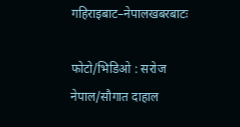गहिराइबाट–नेपालखबरबाटः

फोटो/भिडिओ : सरोज नेपाल/सौगात दाहाल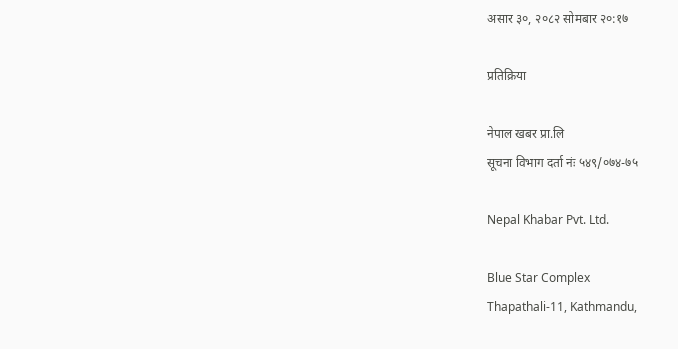असार ३०, २०८२ सोमबार २०:१७

प्रतिक्रिया

नेपाल खबर प्रा.लि
सूचना विभाग दर्ता नंः ५४९/०७४-७५

Nepal Khabar Pvt. Ltd.

Blue Star Complex
Thapathali-11, Kathmandu,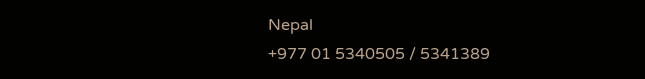Nepal
+977 01 5340505 / 5341389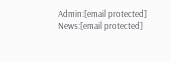Admin:[email protected]
News:[email protected]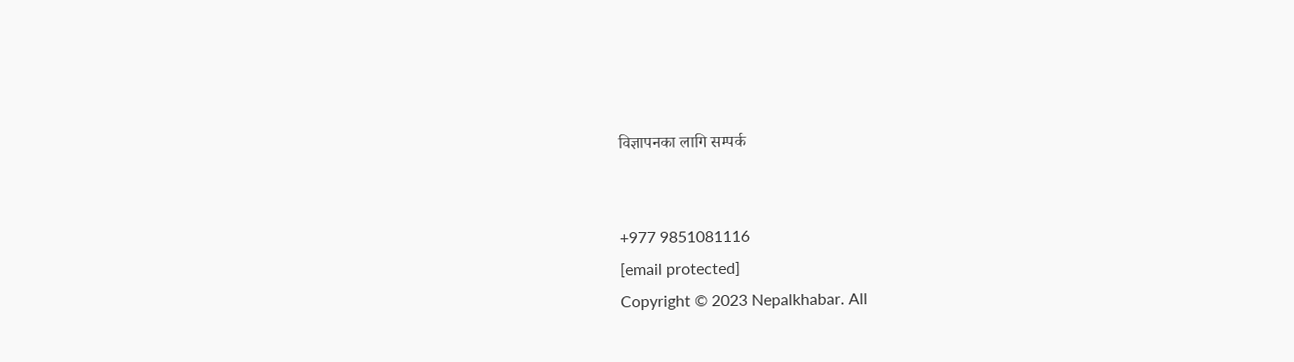विज्ञापनका लागि सम्पर्क


+977 9851081116
[email protected]
Copyright © 2023 Nepalkhabar. All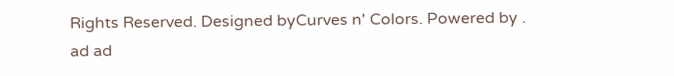Rights Reserved. Designed byCurves n' Colors. Powered by .
ad ad